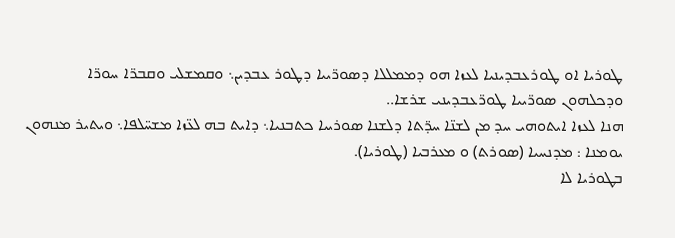ܛܘܪܝܐ ܐܘ ܛܘܪܥܒܕܝܢܝܐ ܠܥܙܐ ܗܘ ܕܡܡܠܠܐ ܕܣܘܪ̈ܝܝܐ ܕܛܘܪ ܥܒܕܝܢ܆ ܘܩܡܫܠܝ ܘܩܒܪ̈ܐ ܚܘܪ̈ܐ ܘܕܟܠܗܘܢ ܣܘܪ̈ܝܝܐ ܛܘܪ̈ܥܒܕܝܢܝ ܫܪܫܐ..
ܗܢܐ ܠܥܙܐ ܐܝܬܘܗܝ ܚܕ ܡܢ ܠܫܢ̈ܐ ܚܕ̈ܬܐ ܕܠܫܢܐ ܣܘܪܝܝܐ ܟܬܒܢܝܐ܆ ܕܐܝܬ ܒܗ ܠܥ̈ܙܐ ܡܫܚ̈ܠܦܐ܆ ܘܝܬܝܪ ܡܢܗܘܢ ܝܘܡܢܐ : ܡܕܢܚܝܐ (ܣܘܪܬ) ܘ ܡܥܪܒܝܐ (ܛܘܪܝܐ).
ܒܛܘܪܝܐ ܠܐ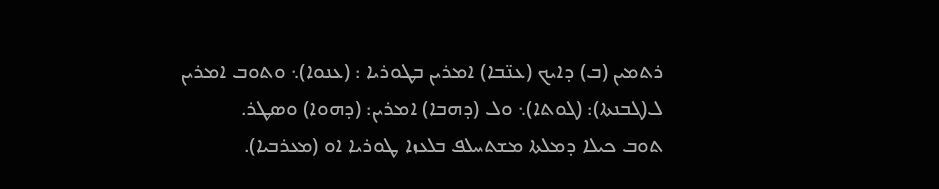ܪܬܡܝܢ (ܒ) ܕܐܝܟ (ܥܢ̈ܒܐ) ܐܡܪܝܢ ܒܛܘܪܝܐ : (ܥܢܘܐ)܆ ܘܬܘܒ ܐܡܪܝܢ ܠ(ܓܒܢܬܐ): (ܓܘܬܐ)܆ ܘܠ (ܕܗܒܐ) ܐܡܪܝܢ: (ܕܗܘܐ) ܘܣܛܪ.
ܬܘܒ ܟܝܠܐ ܕܡܠܬܐ ܡܫܬܚܠܦ ܒܠܥܙܐ ܛܘܪܝܐ ܐܘ (ܡܥܪܒܝܐ).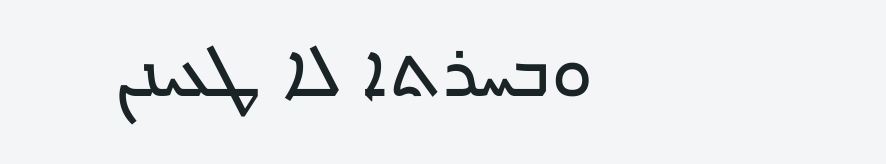ܘܒܚܪܬܐ ܠܐ ܛܥܝܢܢ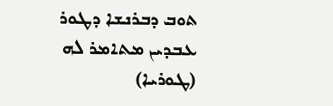ܬܘܒ ܕܒܪܢܫܐ ܕܛܘܪ ܥܒܕܝܢ ܡܬܐܡܪ ܠܗ (ܛܘܪܝܐ)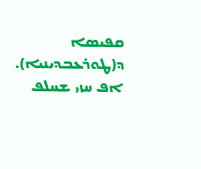ܩܦܝܣܐ ܕ(ܛܘܪܥܒܕܝܢܝܐ).
ܐܦ ܚܙܝ ܫܚܠܦ